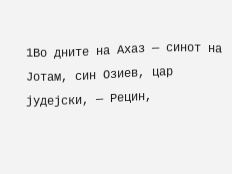1Во дните на Ахаз — синот на Јотам, син Озиев, цар јудејски, — Рецин,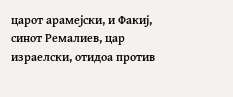царот арамејски, и Факиј, синот Ремалиев, цар израелски, отидоа против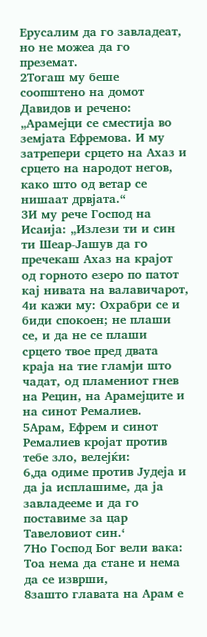Ерусалим да го завладеат, но не можеа да го преземат.
2Тогаш му беше соопштено на домот Давидов и речено: „Арамејци се сместија во земјата Ефремова. И му затрепери срцето на Ахаз и срцето на народот негов, како што од ветар се нишаат дрвјата.“
3И му рече Господ на Исаија: „Излези ти и син ти Шеар-Јашув да го пречекаш Ахаз на крајот од горното езеро по патот кај нивата на валавичарот,
4и кажи му: Охрабри се и биди спокоен; не плаши се, и да не се плаши срцето твое пред двата краја на тие гламји што чадат, од пламениот гнев на Рецин, на Арамејците и на синот Ремалиев.
5Арам, Ефрем и синот Ремалиев кројат против тебе зло, велејќи:
6‚да одиме против Јудеја и да ја исплашиме, да ја завладееме и да го поставиме за цар Тавеловиот син.‘
7Но Господ Бог вели вака: Тоа нема да стане и нема да се изврши,
8зашто главата на Арам е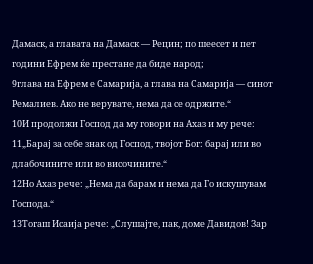Дамаск, а главата на Дамаск — Рецин; по шеесет и пет години Ефрем ќе престане да биде народ;
9глава на Ефрем е Самарија, а глава на Самарија — синот Ремалиев. Ако не верувате, нема да се одржите.“
10И продолжи Господ да му говори на Ахаз и му рече:
11„Барај за себе знак од Господ, твојот Бог: барај или во длабочините или во височините.“
12Но Ахаз рече: „Нема да барам и нема да Го искушувам Господа.“
13Тогаш Исаија рече: „Слушајте, пак, доме Давидов! Зар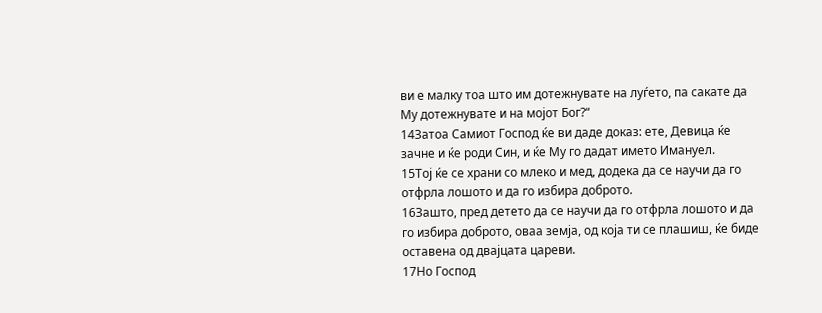ви е малку тоа што им дотежнувате на луѓето, па сакате да Му дотежнувате и на мојот Бог?“
14Затоа Самиот Господ ќе ви даде доказ: ете, Девица ќе зачне и ќе роди Син, и ќе Му го дадат името Имануел.
15Тој ќе се храни со млеко и мед, додека да се научи да го отфрла лошото и да го избира доброто.
16Зашто, пред детето да се научи да го отфрла лошото и да го избира доброто, оваа земја, од која ти се плашиш, ќе биде оставена од двајцата цареви.
17Но Господ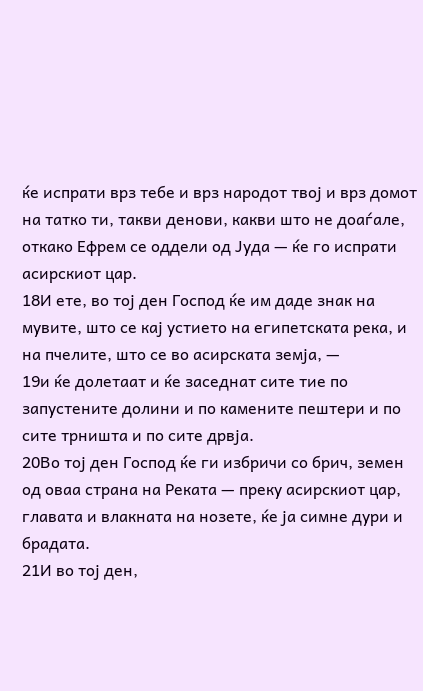ќе испрати врз тебе и врз народот твој и врз домот на татко ти, такви денови, какви што не доаѓале, откако Ефрем се оддели од Јуда — ќе го испрати асирскиот цар.
18И ете, во тој ден Господ ќе им даде знак на мувите, што се кај устието на египетската река, и на пчелите, што се во асирската земја, —
19и ќе долетаат и ќе заседнат сите тие по запустените долини и по камените пештери и по сите трништа и по сите дрвја.
20Во тој ден Господ ќе ги избричи со брич, земен од оваа страна на Реката — преку асирскиот цар, главата и влакната на нозете, ќе ја симне дури и брадата.
21И во тој ден,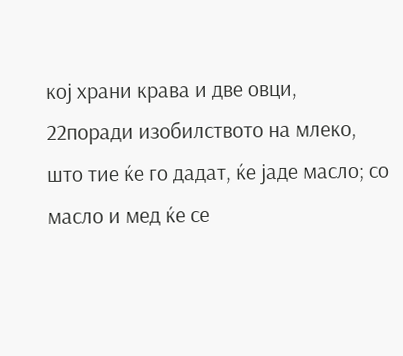кој храни крава и две овци,
22поради изобилството на млеко, што тие ќе го дадат, ќе јаде масло; со масло и мед ќе се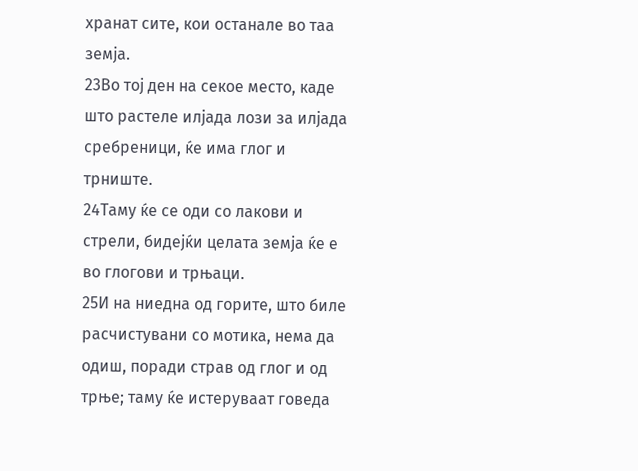хранат сите, кои останале во таа земја.
23Во тој ден на секое место, каде што растеле илјада лози за илјада сребреници, ќе има глог и трниште.
24Таму ќе се оди со лакови и стрели, бидејќи целата земја ќе е во глогови и трњаци.
25И на ниедна од горите, што биле расчистувани со мотика, нема да одиш, поради страв од глог и од трње; таму ќе истеруваат говеда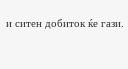и ситен добиток ќе гази.